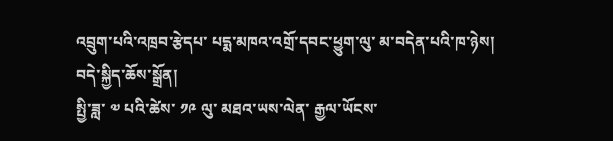འབྲུག་པའི་འཁྲབ་རྩེདཔ་ པདྨ་མཁའ་འགྲོ་དབང་ཕྱུག་ལུ་ མ་བདེན་པའི་ཁ་ཉེས།
བདེ་སྐྱིད་ཆོས་སྒྲོན།
སྤྱི་ཟླ་ ༧ པའི་ཚེས་ ༡༩ ལུ་ མཐའ་ཡས་ལེན་ རྒྱལ་ཡོངས་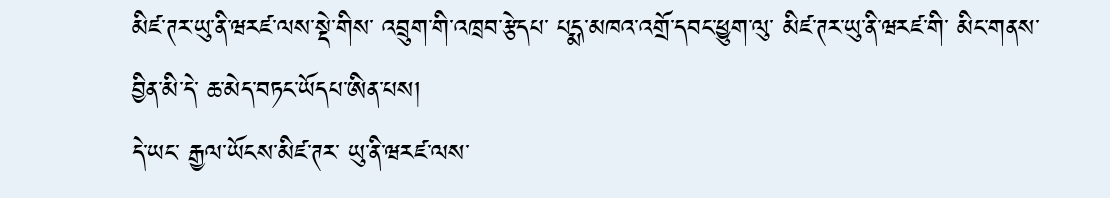མིཛ་ཊར་ཡུ་ནི་ཝརཛ་ལས་སྡེ་གིས་ འབྲུག་གི་འཁྲབ་རྩེདཔ་ པདྨ་མཁའ་འགྲོ་དབང་ཕྱུག་ལུ་ མིཛ་ཊར་ཡུ་ནི་ཝརཛ་གི་ མིང་གནས་བྱིན་མི་དེ་ ཆ་མེད་བཏང་ཡོདཔ་ཨིན་པས།
དེ་ཡང་ རྒྱལ་ཡོངས་མིཛ་ཊར་ ཡུ་ནི་ཝརཛ་ལས་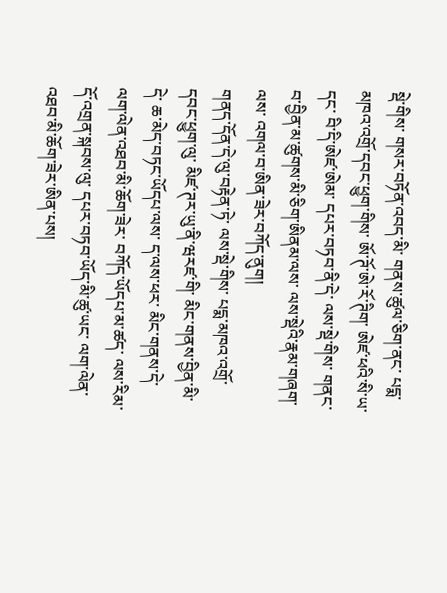སྡེ་གིས་ གསར་བཏོན་འབད་མི་ གནས་ཚུལ་ཅིག་ནང་ པདྨ་མཁའ་འགྲོ་དབང་ཕྱུག་གིས་ ཨོ་ཊོ་ཨེ་རོ་ཊིག་ ཨེཛ་ཕའི་སི་ཡ་དང་ བི་དི་ཨེཛ་ཨེམ་ དཔར་བཏབ་ནི་དེ་ ལས་སྡེ་གིས་ གནང་བ་བྱིན་མ་ཚུགས་མི་ཅིག་ཨིནམ་ལས་ ལས་སྡེའི་རྣམ་གཞག་ལས་ འགལ་བ་ཨིན་ཟེར་བཀོད་ནུག།
གནད་དོན་དེ་ལུ་བརྟེན་ཏེ་ ལས་སྡེ་གིས་ པདྨ་མཁའ་འགྲོ་དབང་ཕྱུག་ལུ་ མིཛ་ཊར་ཡུ་ནི་ཝརཛ་གི་ མིང་གནས་བྱིན་མི་དེ་ ཆ་མེད་བཏང་ཡོདཔ་ལས་ ད་ལས་ཕར་ མིང་གནས་དེ་ ལག་ལེན་འཐབ་མི་ཆོག་ཟེར་ བཀོད་ཡོདཔ་མ་ཚད་ ལས་རིམ་དོ་འགྲན་སྐབས་ལུ་ དཔར་བཏབ་ཡོད་མི་ཚུ་ཡང་ ལག་ལེན་འཐབ་མི་ཆོག་ཟེར་ཨིན་པས།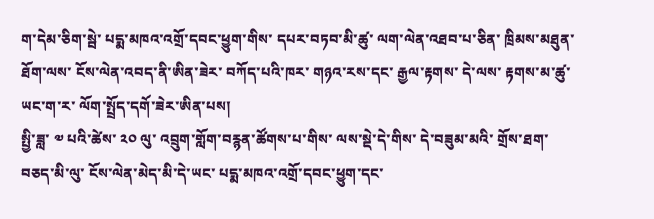ག་དེམ་ཅིག་སྦེ་ པདྨ་མཁའ་འགྲོ་དབང་ཕྱུག་གིས་ དཔར་བཏབ་མི་ཚུ་ ལག་ལེན་འཐབ་པ་ཅིན་ ཁྲིམས་མཐུན་ཐོག་ལས་ ངོས་ལེན་འབད་ནི་ཨིན་ཟེར་ བཀོད་པའི་ཁར་ གཉའ་རས་དང་ རྒྱལ་རྟགས་ དེ་ལས་ རྟགས་མ་ཚུ་ཡང་ག་ར་ ལོག་སྤྲོད་དགོ་ཟེར་ཨིན་པས།
སྤྱི་ཟླ་ ༧ པའི་ཚེས་ ༢༠ ལུ་ འབྲུག་གློག་བརྙན་ཚོགས་པ་གིས་ ལས་སྡེ་དེ་གིས་ དེ་བཟུམ་མའི་ གྲོས་ཐག་བཅད་མི་ལུ་ ངོས་ལེན་མེད་མི་དེ་ཡང་ པདྨ་མཁའ་འགྲོ་དབང་ཕྱུག་དང་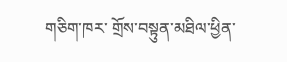གཅིག་ཁར་ གྲོས་བསྟུན་མཐིལ་ཕྱིན་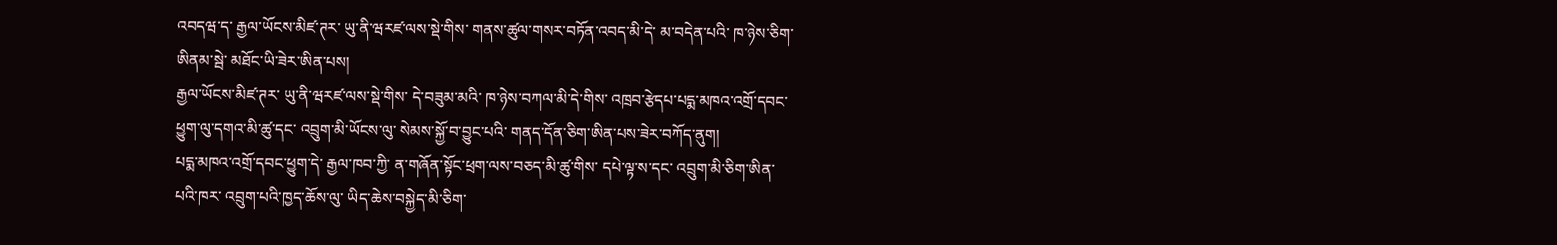འབདཝ་ད་ རྒྱལ་ཡོངས་མིཛ་ཊར་ ཡུ་ནི་ཝརཛ་ལས་སྡེ་གིས་ གནས་ཚུལ་གསར་བཏོན་འབད་མི་དེ་ མ་བདེན་པའི་ ཁ་ཉེས་ཅིག་ཨིནམ་སྦེ་ མཐོང་ཡི་ཟེར་ཨིན་པས།
རྒྱལ་ཡོངས་མིཛ་ཊར་ ཡུ་ནི་ཝརཛ་ལས་སྡེ་གིས་ དེ་བཟུམ་མའི་ ཁ་ཉེས་བཀལ་མི་དེ་གིས་ འཁྲབ་རྩེདཔ་པདྨ་མཁའ་འགྲོ་དབང་ཕྱུག་ལུ་དགའ་མི་ཚུ་དང་ འབྲུག་མི་ཡོངས་ལུ་ སེམས་སྐྱོ་བ་བྱུང་པའི་ གནད་དོན་ཅིག་ཨིན་པས་ཟེར་བཀོད་ནུག།
པདྨ་མཁའ་འགྲོ་དབང་ཕྱུག་དེ་ རྒྱལ་ཁབ་ཀྱི་ ན་གཞོན་སྟོང་ཕྲག་ལས་བཅད་མི་ཚུ་གིས་ དཔེ་ལྟ་ས་དང་ འབྲུག་མི་ཅིག་ཨིན་པའི་ཁར་ འབྲུག་པའི་ཁྱད་ཆོས་ལུ་ ཡིད་ཆེས་བསྐྱེད་མི་ཅིག་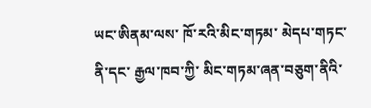ཡང་ཨིནམ་ལས་ ཁོ་རའི་མིང་གཏམ་ མེདཔ་གཏང་ནི་དང་ རྒྱལ་ཁབ་ཀྱི་ མིང་གཏམ་ཞན་བཅུག་ནིའི་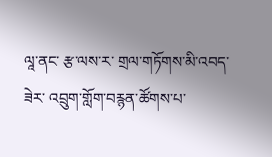ལཱ་ནང་ རྩ་ལས་ར་ གྲལ་གཏོགས་མི་འབད་ཟེར་ འབྲུག་གློག་བརྙན་ཚོགས་པ་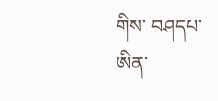གིས་ བཤདཔ་ཨིན་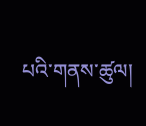པའི་གནས་ཚུལ།